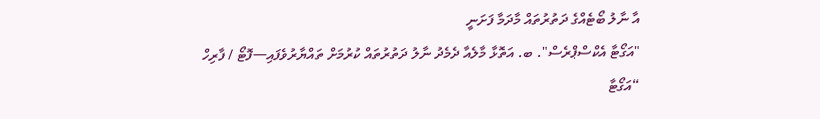އާ ނާލު ބޯޓެއްގެ ދަތުރުތައް މާދަމާ ފަށަނީ
"އަގޯޓާ އެކްސްޕްރެސް". ބ. އަތޮޅާ މާލެއާ ދެމެދު ނާލު ދަތުރުތައް ކުރުމަށް ތައްޔާރުވެފައި—ފޮޓޯ / ފާރިހް
“އަގޯޓާ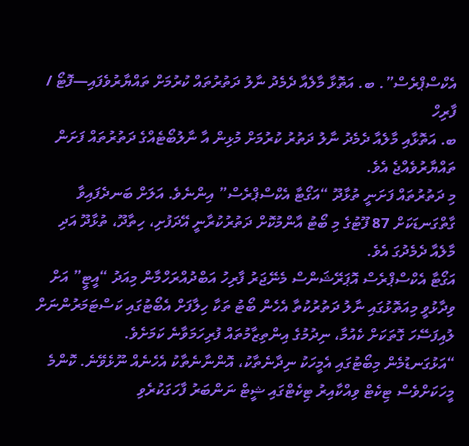އެކްސްޕްރެސް”. ބ. އަތޮޅާ މާލެއާ ދެމެދު ނާލު ދަތުރުތައް ކުރުމަށް ތައްޔާރުވެފައި—ފޮޓޯ / ފާރިހް
ބ. އަތޮޅާއި މާލެއާ ދެމެދު ނާލު ދަތުރު ކުރުމަށް މުޅިން އާ ނާލުބޯޓެއްގެ ދަތުރުތައް ފަށަން ތައްޔާރުވެއްޖެ އެވެ.
މި ދަތުރުތައް ފަށަނީ ތުޅާދޫ “އަގޯޓާ އެކްސްޕްރެސް” އިންނެވެ. އަލަށް ބަނދެފައިވާ ގާތްގަނޑަކަށް 87 ފޫޓުގެ މި ބޯޓު އާންމުކޮށް ދަތުރުކުރާނީ އޭދަފުށި، ހިތާދޫ، ތުޅާދޫ އަދި މާލެއާ ދެމެދުގަ އެވެ.
އަގޯޓާ އެކްސްޕްރެސް އޮޕަރޭޝަންސް މެނޭޖަރު ފާރިހު އަބްދުއްރަހްމާން މިއަދު “އީޓީ” އަށް ވިދާޅުވީ މިއަތޮޅުގައި ނާލު ދަތުރުކުތާ އެހެން ބޯޓު ތަކާ ހިލާފަށް އެބޯޓުގައި ކަސްޓަމަރުންނަށް ލުއިފަސޭހަ ގޮތަކަށް ކެއުމާ، ނިދުމުގެ އިންތިޒާމުތައް ފުރިހަމަވާނެ ކަމަށެވެ.
“އަޅުގަނޑުމެން މިބޯޓުގައި އެމީހަކު ނިދާނެތާކު، އޮންނާނެތާކު އެހެނެއް ނޫޅެވޭނެ. ކޮންމެ މީހަކަށްވެސް ޓިކެޓް ވިއްކާއިރު ޓިކެޓްގައި ޝީޓް ނަންބަރު ފާހަގަކުރެވި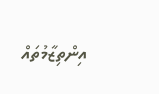އިންތިޒާމުތައް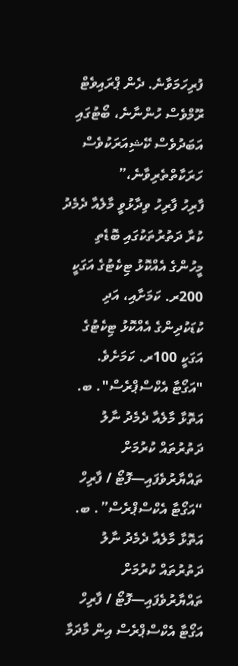ފުރިހަމަވާނެ. ދެން ޕްރައިވެޓް ރޫމްވެސް ހުންނާނެ، ބޯޓުގައި އަބަދުވެސް ކޭޝިއަރަކުވެސް ހަރަކާތްތެރިވާނެ،”
ފާރިހު ފާރިހު ވިދާޅުވީ މާލެއާ ދެމެދު ކުރާ ދަތުރުތަކުގައި ބޮޑެތި މީހުންގެ އެއްކޮޅު ޓިކެޓުގެ އަގަކީ 200ރ. ކަމަށާއި، އަދި ކުޑަކުދިންގެ އެއްކޮޅު ޓިކެޓުގެ އަގަކީ 100ރ. ކަމަށެވެ.
"އަގޯޓާ އެކްސްޕްރެސް". ބ. އަތޮޅާ މާލެއާ ދެމެދު ނާލު ދަތުރުތައް ކުރުމަށް ތައްޔާރުވެފައި—ފޮޓޯ / ފާރިހް
“އަގޯޓާ އެކްސްޕްރެސް”. ބ. އަތޮޅާ މާލެއާ ދެމެދު ނާލު ދަތުރުތައް ކުރުމަށް ތައްޔާރުވެފައި—ފޮޓޯ / ފާރިހް
އަގޯޓާ އެކްސްޕްރެސް އިން މާދަމާ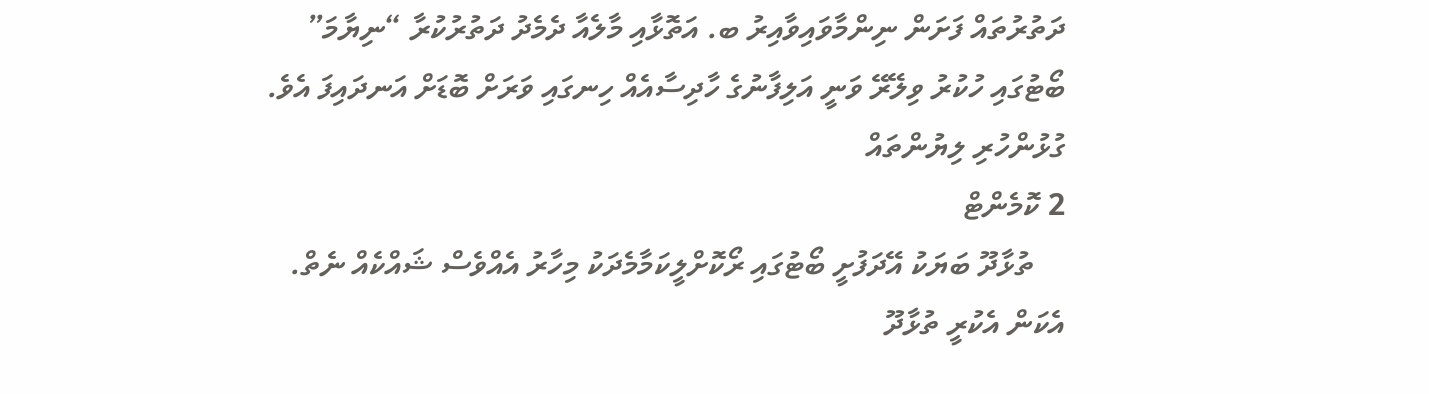ދަތުރުތައް ފަށަން ނިންމާވައިވާއިރު ބ. އަތޮޅާއި މާލެއާ ދެމެދު ދަތުރުކުރާ “ނިޔާމަ” ބޯޓުގައި ހުކުރު ވިލޭރޭ ވަނީ އަލިފާނުގެ ހާދިސާއެއް ހިނގައި ވަރަށް ބޮޑަށް އަނދައިފަ އެވެ.
ގުޅުންހުރި ލިޔުންތައް
2 ކޮމެންޓް
    ތުޅާދޫ ބަޔަކު އޭދަފުށީ ބޯޓުގައި ރޯކޮށްލީކަމާމެދަކު މިހާރު އެއްވެސް ޝައްކެއް ނެތް. އެކަން އެކުރީ ތުޅާދޫ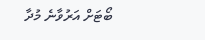ބޯޓަށް އަރުވާނެ މުދާ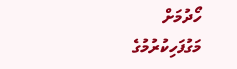ހޯދުމަށް މަގުފަހިކުރުމުގެ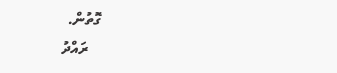ގޮތުން.
    ރައްދު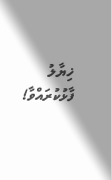ޚިޔާލު ފާޅުކުރައްވާ!